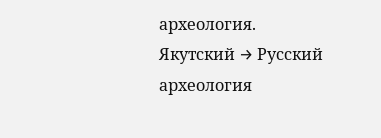археология.
Якутский → Русский
археология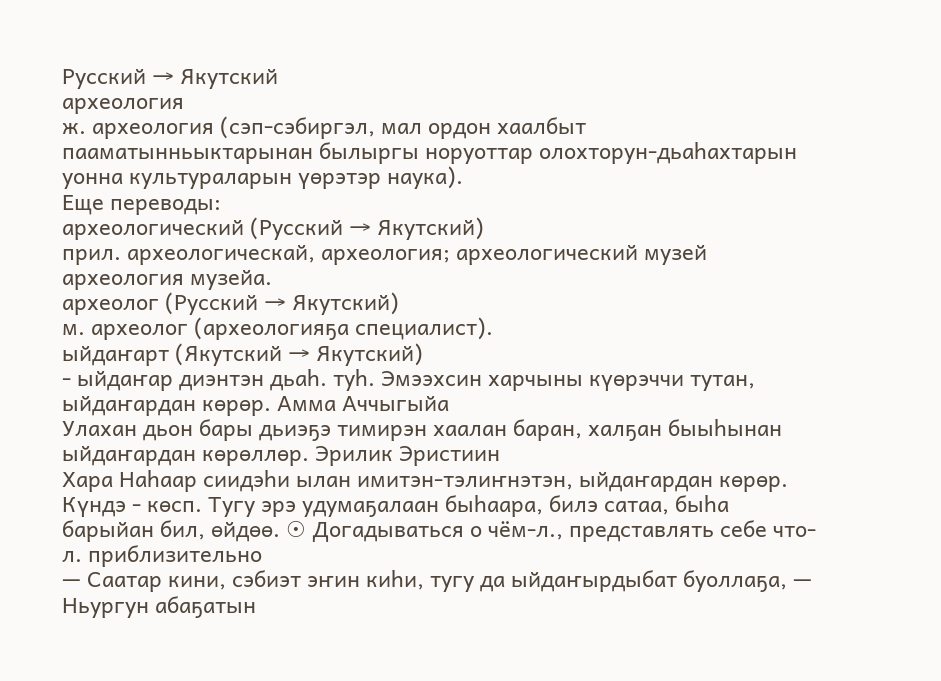Русский → Якутский
археология
ж. археология (сэп-сэбиргэл, мал ордон хаалбыт пааматынньыктарынан былыргы норуоттар олохторун-дьаһахтарын уонна культураларын үөрэтэр наука).
Еще переводы:
археологический (Русский → Якутский)
прил. археологическай, археология; археологический музей археология музейа.
археолог (Русский → Якутский)
м. археолог (археологияҕа специалист).
ыйдаҥарт (Якутский → Якутский)
- ыйдаҥар диэнтэн дьаһ. туһ. Эмээхсин харчыны күөрэччи тутан, ыйдаҥардан көрөр. Амма Аччыгыйа
Улахан дьон бары дьиэҕэ тимирэн хаалан баран, халҕан быыһынан ыйдаҥардан көрөллөр. Эрилик Эристиин
Хара Наһаар сиидэһи ылан имитэн-тэлиҥнэтэн, ыйдаҥардан көрөр. Күндэ - көсп. Тугу эрэ удумаҕалаан быһаара, билэ сатаа, быһа барыйан бил, өйдөө. ☉ Догадываться о чём-л., представлять себе что-л. приблизительно
— Саатар кини, сэбиэт эҥин киһи, тугу да ыйдаҥырдыбат буоллаҕа, — Ньургун абаҕатын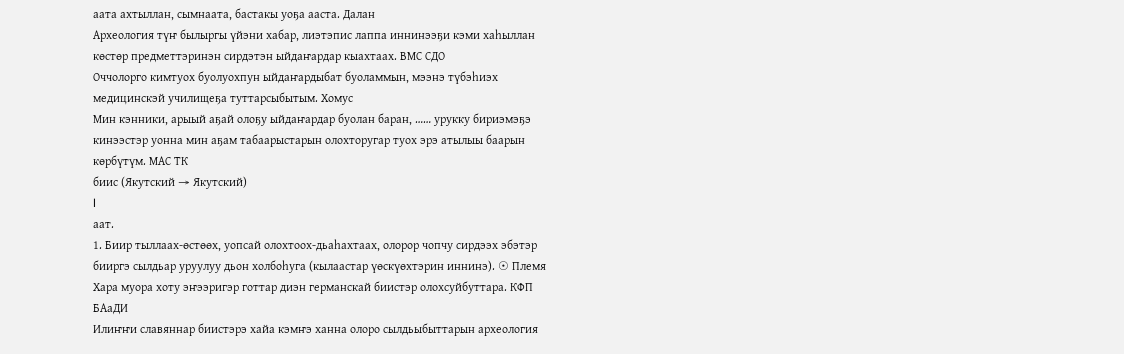аата ахтыллан, сымнаата, бастакы уоҕа ааста. Далан
Археология түҥ былыргы үйэни хабар, лиэтэпис лаппа иннинээҕи кэми хаһыллан көстөр предметтэринэн сирдэтэн ыйдаҥардар кыахтаах. ВМС СДО
Оччолорго кимтуох буолуохпун ыйдаҥардыбат буоламмын, мээнэ түбэһиэх медицинскэй училищеҕа туттарсыбытым. Хомус
Мин кэнники, арыый аҕай олоҕу ыйдаҥардар буолан баран, …… урукку бириэмэҕэ кинээстэр уонна мин аҕам табаарыстарын олохторугар туох эрэ атылыы баарын көрбүтүм. МАС ТК
биис (Якутский → Якутский)
I
аат.
1. Биир тыллаах-өстөөх, уопсай олохтоох-дьаһахтаах, олорор чопчу сирдээх эбэтэр бииргэ сылдьар уруулуу дьон холбоһуга (кылаастар үөскүөхтэрин иннинэ). ☉ Племя
Хара муора хоту эҥээригэр готтар диэн германскай биистэр олохсуйбуттара. КФП БАаДИ
Илиҥҥи славяннар биистэрэ хайа кэмҥэ ханна олоро сылдьыбыттарын археология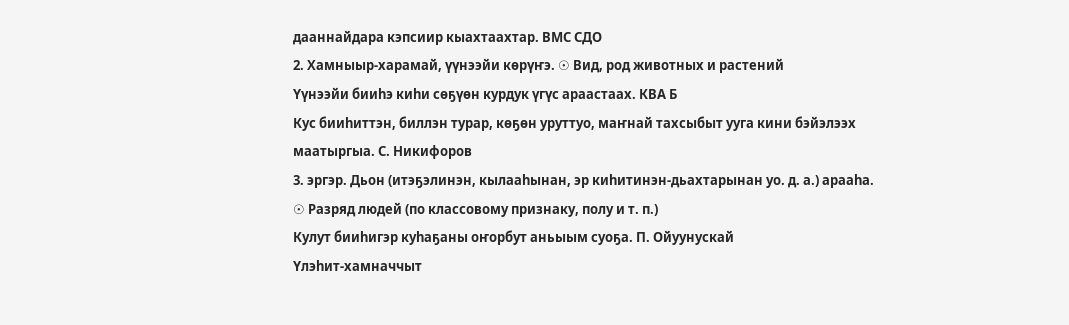дааннайдара кэпсиир кыахтаахтар. ВМС СДО
2. Хамныыр-харамай, үүнээйи көрүҥэ. ☉ Вид, род животных и растений
Үүнээйи бииһэ киһи сөҕүөн курдук үгүс араастаах. КВА Б
Кус бииһиттэн, биллэн турар, көҕөн уруттуо, маҥнай тахсыбыт ууга кини бэйэлээх маатыргыа. С. Никифоров
3. эргэр. Дьон (итэҕэлинэн, кылааһынан, эр киһитинэн-дьахтарынан уо. д. а.) арааһа. ☉ Разряд людей (по классовому признаку, полу и т. п.)
Кулут бииһигэр куһаҕаны оҥорбут аньыым суоҕа. П. Ойуунускай
Үлэһит-хамначчыт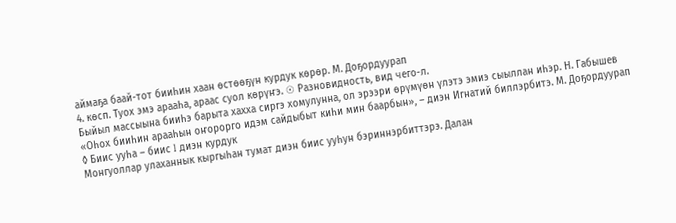аймаҕа баай-тот бииһин хаан өстөөҕүн курдук көрөр. М. Доҕордуурап
4. көсп. Туох эмэ арааһа, араас суол көрүҥэ. ☉ Разновидность, вид чего-л.
Быйыл массыына бииһэ барыта хахха сиргэ хомулунна, ол эрээри өрүмүөн үлэтэ эмиэ сыыллан иһэр. Н. Габышев
«Оһох бииһин арааһын оҥорорго идэм сайдыбыт киһи мин баарбын», – диэн Игнатий биллэрбитэ. М. Доҕордуурап
◊ Биис ууһа – биис I диэн курдук
Монгуоллар улаханнык кыргыһан тумат диэн биис ууһун бэриннэрбиттэрэ. Далан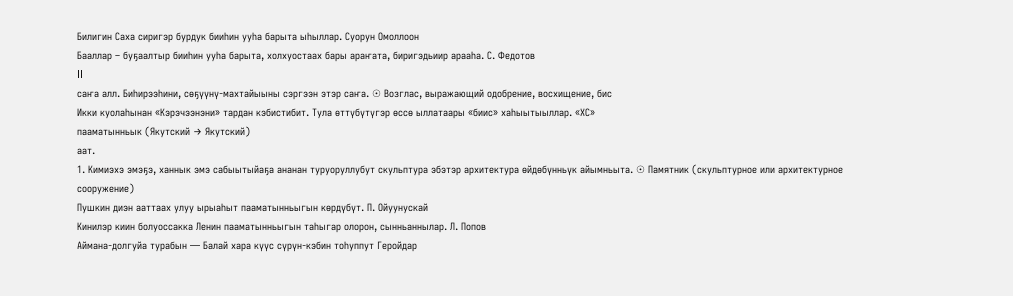Билигин Саха сиригэр бурдук бииһин ууһа барыта ыһыллар. Суорун Омоллоон
Бааллар – буҕаалтыр бииһин ууһа барыта, холхуостаах бары араҥата, биригэдьиир арааһа. С. Федотов
II
саҥа алл. Биһирээһини, сөҕүүнү-махтайыыны сэргээн этэр саҥа. ☉ Возглас, выражающий одобрение, восхищение, бис
Икки куолаһынан «Кэрэчээнэни» тардан кэбистибит. Тула өттүбүтүгэр өссө ыллатаары «биис» хаһыытыыллар. «ХС»
пааматынньык (Якутский → Якутский)
аат.
1. Кимиэхэ эмэҕэ, ханнык эмэ сабыытыйаҕа ананан туруоруллубут скульптура эбэтэр архитектура өйдөбүнньүк айымньыта. ☉ Памятник (скульптурное или архитектурное сооружение)
Пушкин диэн ааттаах улуу ырыаһыт пааматынньыгын көрдүбүт. П. Ойуунускай
Кинилэр киин болуоссакка Ленин пааматынньыгын таһыгар олорон, сынньаннылар. Л. Попов
Аймана-долгуйа турабын — Балай хара күүс сүрүн-кэбин тоһуппут Геройдар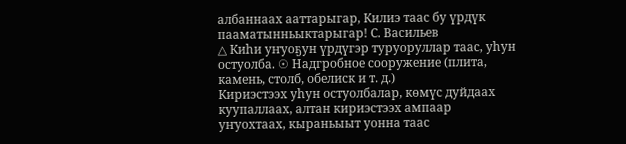албаннаах ааттарыгар, Килиэ таас бу үрдүк пааматынньыктарыгар! С. Васильев
△ Киһи уҥуоҕун үрдүгэр туруоруллар таас, уһун остуолба. ☉ Надгробное сооружение (плита, камень, столб, обелиск и т. д.)
Кириэстээх уһун остуолбалар, көмүс дуйдаах куупаллаах, алтан кириэстээх ампаар уҥуохтаах, кыраньыыт уонна таас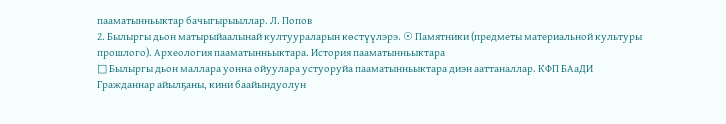пааматынньыктар бачыгырыыллар. Л. Попов
2. Былыргы дьон матырыйаалынай култуураларын көстүүлэрэ. ☉ Памятники (предметы материальной культуры прошлого). Археология пааматынньыктара. История пааматынньыктара
□ Былыргы дьон маллара уонна ойуулара устуоруйа пааматынньыктара диэн ааттаналлар. КФП БАаДИ
Гражданнар айылҕаны, кини баайындуолун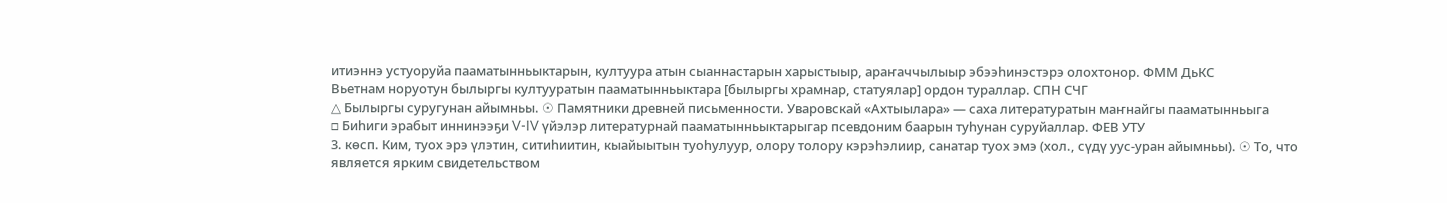итиэннэ устуоруйа пааматынньыктарын, култуура атын сыаннастарын харыстыыр, араҥаччылыыр эбээһинэстэрэ олохтонор. ФММ ДьКС
Вьетнам норуотун былыргы култууратын пааматынньыктара [былыргы храмнар, статуялар] ордон тураллар. СПН СЧГ
△ Былыргы суругунан айымньы. ☉ Памятники древней письменности. Уваровскай «Ахтыылара» — саха литературатын маҥнайгы пааматынньыга
□ Биһиги эрабыт иннинээҕи V-IV үйэлэр литературнай пааматынньыктарыгар псевдоним баарын туһунан суруйаллар. ФЕВ УТУ
3. көсп. Ким, туох эрэ үлэтин, ситиһиитин, кыайыытын туоһулуур, олору толору кэрэһэлиир, санатар туох эмэ (хол., сүдү уус-уран айымньы). ☉ То, что является ярким свидетельством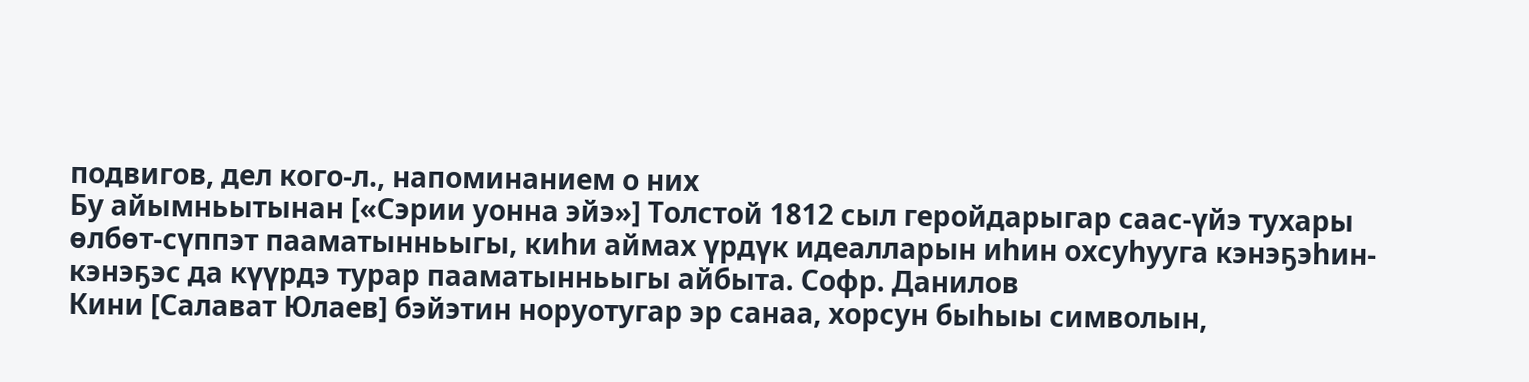подвигов, дел кого-л., напоминанием о них
Бу айымньытынан [«Сэрии уонна эйэ»] Толстой 1812 сыл геройдарыгар саас-үйэ тухары өлбөт-сүппэт пааматынньыгы, киһи аймах үрдүк идеалларын иһин охсуһууга кэнэҕэһин-кэнэҕэс да күүрдэ турар пааматынньыгы айбыта. Софр. Данилов
Кини [Салават Юлаев] бэйэтин норуотугар эр санаа, хорсун быһыы символын,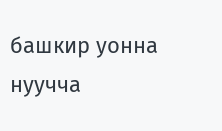башкир уонна нуучча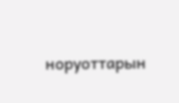норуоттарын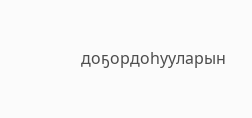доҕордоһууларын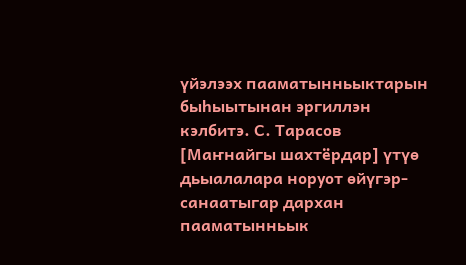үйэлээх пааматынньыктарын быһыытынан эргиллэн кэлбитэ. С. Тарасов
[Маҥнайгы шахтёрдар] үтүө дьыалалара норуот өйүгэр-санаатыгар дархан пааматынньык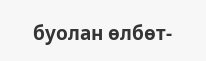буолан өлбөт-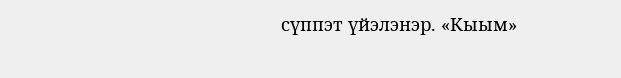сүппэт үйэлэнэр. «Кыым»